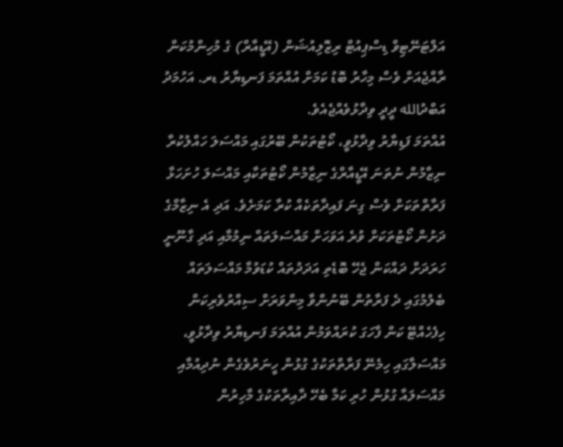އަލްޓަނޭޓިވް ޑިސްޕިއުޓް ރިޒޮލިއުޝަން (އޭޑީއާރް) ގެ މުހިންމުކަން ރާއްޖެއަށް ވެސް މިހާރު ބޮޑު ކަމަށް އުއްތަމަ ފަނޑިޔާރު ޑރ. އަހުމަދު އަބްދުالله ދީދީ ވިދާޅުވެއްޖެއެވެ.
އުއްތަމަ ފަޑިޔާރު ވިދާޅުވީ، ކޯޓުތަކުން ބޭރުގައި މައްސަލަ ހައްލުކުރާ ނިޒާމުން ނުތަނަ އޭޑީއާރްގެ ނިޒާމުން ކޯޓުތަކާއި މައްސަލަ ހުށަހަޅާ ފަރާތްތަކަށް ވެސް ގިނަ ފައިދާތަކެއް ކުރާ ކަމަށެވެ. އަދި އެ ނިޒާމްގެ ދަށުން ކޯޓުތަކަށް ވުރެ އަވަހަށް މައްސަލަތައް ނިމުމާއި އަދި ގާނޫނީ ހަރަދަށް ދައްކަން ޖެހޭ ބޮޑެތި އަދަދުތައް ކުޑަވުމާ މައްސަލަތައް ބެލުމުގައި ދެ ފަރާތުން ބޭނުންވާ މިންވަރަށް ސިއްރުވެރިކަން ހިފެހެއްޓޭ ކަން ފާހަގަ ކުރައްވަމުން އުއްތަމަ ފަނޑިޔާރު ވިދާޅުވީ، މައްސަލާގައި ހިމެނޭ ފަރާތްތަކުގެ ގުޅުން ހީނަރުވެގެން ނުދިއުމާއި މައްސަލައާ ގުޅުން ހުރި ކަމާ ބެހޭ ދާއިރާތަކުގެ މާހިރުން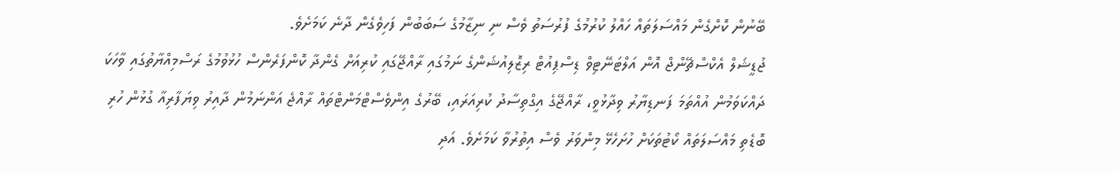ބޭނުން ކޮށްގެން މައްސަލަތައް ހައްލު ކުރުމުގެ ފުރުސަތު ވެސް ނި ނިޒާމުގެ ސަބަބުން ފަހިވެގެން ދާނެ ކަމަށެވެ.
ޖުޑީޝަލް އެކްސްޗޭންޖް އޮން އަލްޓަނޭޓިވް ޑިސްޕިއުޓް ރިޒޮލިއުޝަންގެ ނަމުގައި ރާއްޖޭގައި ކުރިއަށް ގެންދާ ކޮންފަރެންސް ހުޅުވުމުގެ ރަސްމިއްޔާތުގައި ވާހަކަ ދައްކަވަމުން އުއްތަމަ ފަނޑިޔާރު ވިދާޅުވީ، ރާއްޖޭގެ އިގްތިސާދު ކުރިއަރައި، ބޭރުގެ އިންވެސްޓްމަންޓްތައް ރާއްޖެ އަންނަމުން ދާއިރު ވިޔަފާރިއާ ގުޅުން ހުރި ބޮޑެތި މައްސަލަތައް ކޯޓުތަކަށް ހުށަހެޅޭ މިންވަރު ވެސް އިތުރުވާ ކަމަށެވެ. އަދި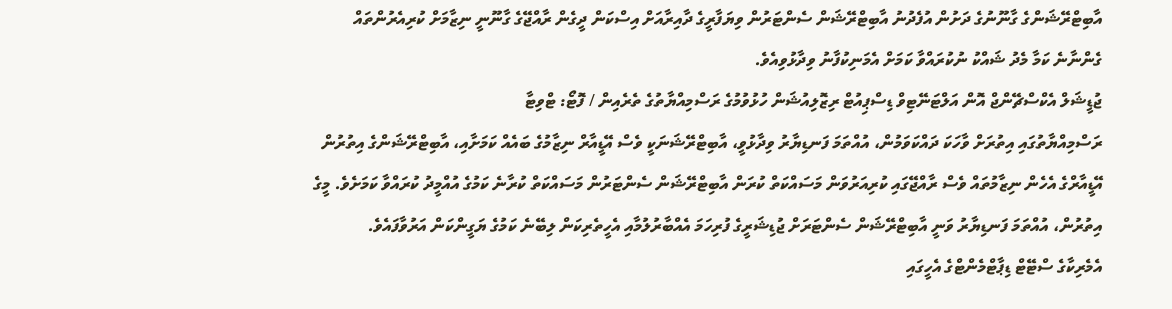އާބިޓްރޭޝަންގެ ގާނޫނުގެ ދަށުން އުފެދުނު އާބިޓްރޭޝަން ސެންޓަރުން ވިޔަފާރީގެ ދާއިރާއަށް އިސްކަން ދީގެން ރާއްޖޭގެ ގާނޫނީ ނިޒާމަށް ކުރިއެރުންތައް ގެންނާނެ ކަމާ މެދު ޝައްކު ނުކުރައްވާ ކަމަށް އެމަނިކުފާނު ވިދާޅުވިއެވެ.
ޖުޑީޝަލް އެކްސްޗޭންޖް އޮން އަލްޓަނޭޓިވް ޑިސްޕިއުޓް ރިޒޮލިއުޝަން ހުޅުވުމުގެ ރަސްމިއްޔާތުގެ ތެރެއިން / ފޮޓޯ: ޓްވިޓާ
ރަސްމިއްޔާތުގައި އިތުރަށް ވާހަކަ ދައްކަވަމުން، އުއްތަމަ ފަނޑިޔާރު ވިދާޅުވީ، އާބިޓްރޭޝަނަކީ ވެސް އޭޑީއާރް ނިޒާމުގެ ބައެއް ކަމަށާއި، އާބިޓްރޭޝަންގެ އިތުރުން އޭޑީއާރްގެ އެހެން ނިޒާމުތައް ވެސް ރާއްޖޭގައި ކުރިއަރުވަން މަސައްކަތް ކުރަން އާބިޓްރޭޝަން ސެންޓަރުން މަސައްކަތް ކުރާނެ ކަމުގެ އުއްމީދު ކުރައްވާ ކަމަށެވެ. މީގެ އިތުރުން، އުއްތަމަ ފަނޑިޔާރު ވަނީ އާބިޓްރޭޝަން ސެންޓަރަށް ޖުޑިޝަރީގެ ފުރިހަމަ އެއްބާރުލުމާއި އެހީތެރިކަން ލިބޭނެ ކަމުގެ ޔަގީންކަން އަރުވާފައެވެ.
އެމެރިކާގެ ސްޓޭޓް ޑިޕާޓްމެންޓްގެ އެހީގައި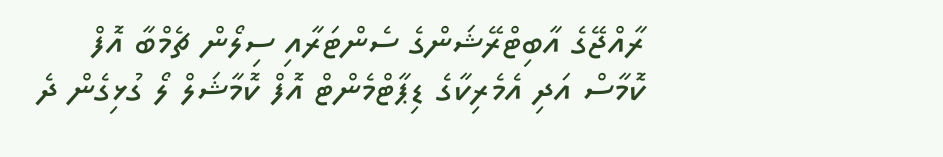ރާއްޖޭގެ އާބިޓްރޭޝަންގެ ސެންޓަރާއި ސިލޯން ޗެމްބާ އޮފް ކޮމާސް އަދި އެމެރިކާގެ ޑިޕާޓްމެންޓް އޮފް ކޮމާޝަލް ލޯ ގުޅިގެން ދެ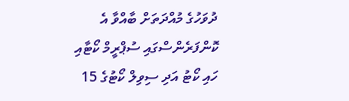ދުވަހުގެ މުއްދަތަށް ބާއްވާ އެ ކޮންފަރެންސްގައި ސުޕްރީމް ކޯޓާއި ހައި ކޯޓު އަދި ސިވިލް ކޯޓުގެ 15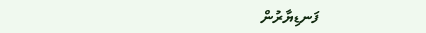ފަނޑިޔާރުން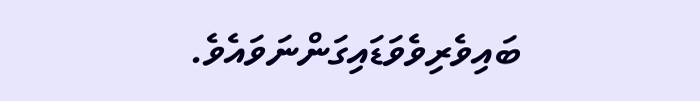ބައިވެރިވެވަޑައިގަންނަވައެވެ.